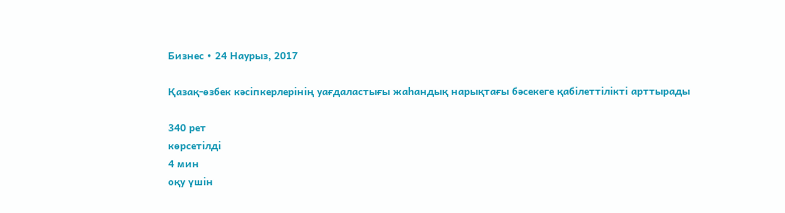Бизнес • 24 Наурыз, 2017

Қазақ-өзбек кәсіпкерлерінің уағдаластығы жаһандық нарықтағы бәсекеге қабілеттілікті арттырады

340 рет
көрсетілді
4 мин
оқу үшін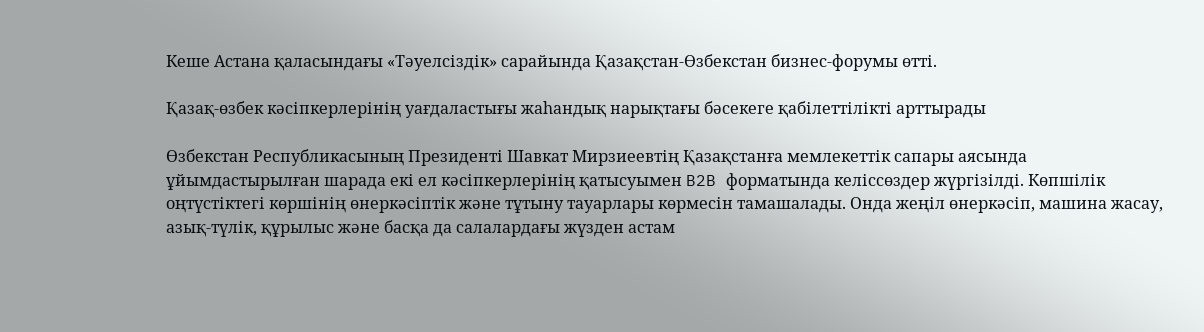Кеше Астана қаласындағы «Тәуелсіздік» сарайында Қазақстан-Өзбекстан бизнес-форумы өтті.

Қазақ-өзбек кәсіпкерлерінің уағдаластығы жаһандық нарықтағы бәсекеге қабілеттілікті арттырады

Өзбекстан Республикасының Президенті Шавкат Мирзиеевтің Қазақстанға мемлекеттік сапары аясында ұйымдастырылған шарада екі ел кәсіпкерлерінің қатысуымен B2B форматында келіссөздер жүргізілді. Көпшілік оңтүстіктегі көршінің өнеркәсіптік және тұтыну тауарлары көрмесін тамашалады. Онда жеңіл өнеркәсіп, машина жасау, азық-түлік, құрылыс және басқа да салалардағы жүзден астам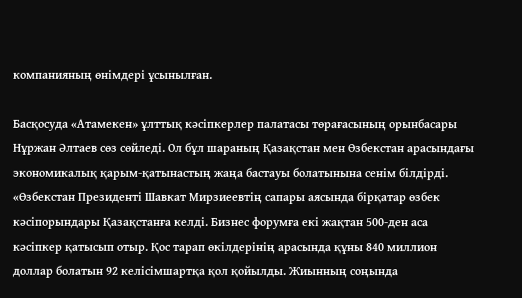компанияның өнімдері ұсынылған.

Басқосуда «Атамекен» ұлттық кәсіпкерлер палатасы төрағасының орынбасары Нұржан Әлтаев сөз сөйледі. Ол бұл шараның Қазақстан мен Өзбекстан арасындағы экономикалық қарым-қатынастың жаңа бастауы болатынына сенім білдірді. «Өзбекстан Президенті Шавкат Мирзиеевтің сапары аясында бірқатар өзбек кәсіпорындары Қазақстанға келді. Бизнес форумға екі жақтан 500-ден аса кәсіпкер қатысып отыр. Қос тарап өкілдерінің арасында құны 840 миллион доллар болатын 92 келісімшартқа қол қойылды. Жиынның соңында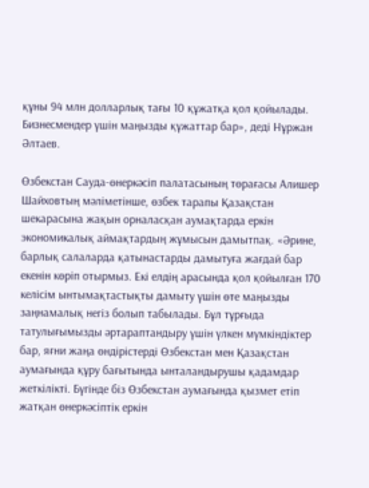құны 94 млн долларлық тағы 10 құжатқа қол қойылады. Бизнесмендер үшін маңызды құжаттар бар», деді Нұржан Әлтаев.

Өзбекстан Сауда-өнеркәсіп палатасының төрағасы Алишер Шайховтың мәліметінше, өзбек тарапы Қазақстан шекарасына жақын орналасқан аумақтарда еркін экономикалық аймақтардың жұмысын дамытпақ. «Әрине, барлық салаларда қатынастарды дамытуға жағдай бар екенін көріп отырмыз. Екі елдің арасында қол қойылған 170 келісім ынтымақтастықты дамыту үшін өте маңызды заңнамалық негіз болып табылады. Бұл тұрғыда татулығымызды әртараптандыру үшін үлкен мүмкіндіктер бар, яғни жаңа өндірістерді Өзбекстан мен Қазақстан аумағында құру бағытында ынталандырушы қадамдар жеткілікті. Бүгінде біз Өзбекстан аумағында қызмет етіп жатқан өнеркәсіптік еркін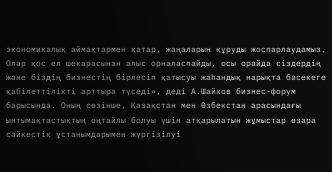экономикалық аймақтармен қатар, жаңаларын құруды жоспарлаудамыз. Олар қос ел шекарасынан алыс орналаспайды, осы орайда сіздердің және біздің бизнестің бірлесіп қатысуы жаһандық нарықта бәсекеге қабілеттілікті арттыра түседі», деді А.Шайхов бизнес-форум барысында. Оның сөзінше, Қазақстан мен Өзбекстан арасындағы ынтымақтастықтың оңтайлы болуы үшін атқарылатын жұмыстар өзара сәйкестік ұстанымдарымен жүргізілуі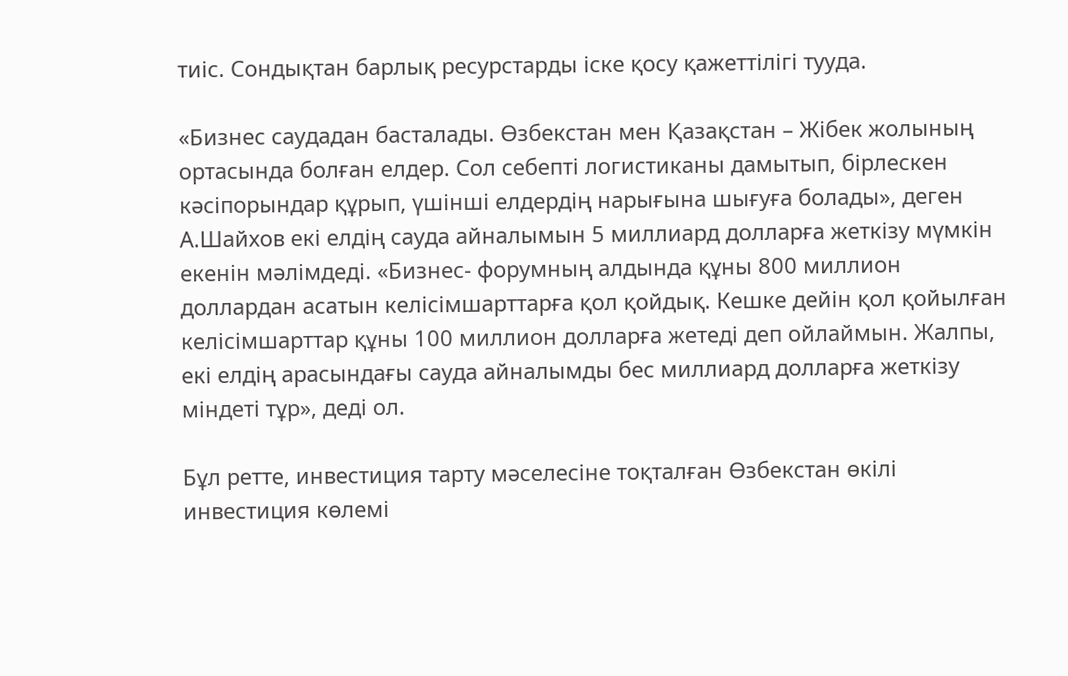тиіс. Сондықтан барлық ресурстарды іске қосу қажеттілігі тууда.

«Бизнес саудадан басталады. Өзбекстан мен Қазақстан – Жібек жолының ортасында болған елдер. Сол себепті логистиканы дамытып, бірлескен кəсіпорындар құрып, үшінші елдердің нарығына шығуға болады», деген А.Шайхов екі елдің сауда айналымын 5 миллиард долларға жеткізу мүмкін екенін мәлімдеді. «Бизнес- форумның алдында құны 800 миллион доллардан асатын келісімшарттарға қол қойдық. Кешке дейін қол қойылған келісімшарттар құны 100 миллион долларға жетеді деп ойлаймын. Жалпы, екі елдің арасындағы сауда айналымды бес миллиард долларға жеткізу міндеті тұр», деді ол.

Бұл ретте, инвестиция тарту мәселесіне тоқталған Өзбекстан өкілі инвестиция көлемі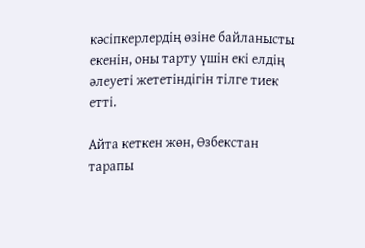кәсіпкерлердің өзіне байланысты екенін, оны тарту үшін екі елдің əлеуеті жететіндігін тілге тиек етті.

Айта кеткен жөн, Өзбекстан тарапы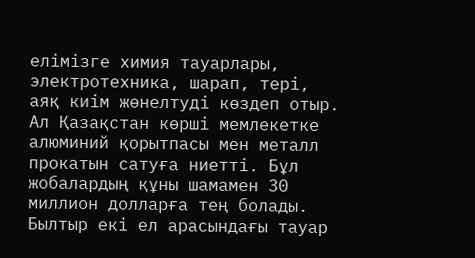елімізге химия тауарлары, электротехника, шарап, тері, аяқ киім жөнелтуді көздеп отыр. Ал Қазақстан көрші мемлекетке алюминий қорытпасы мен металл прокатын сатуға ниетті. Бұл жобалардың құны шамамен 30 миллион долларға тең болады. Былтыр екі ел арасындағы тауар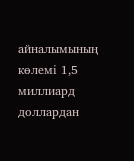айналымының көлемі 1,5 миллиард доллардан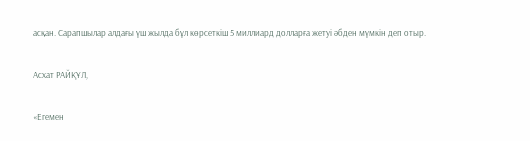асқан. Сарапшылар алдағы үш жылда бұл көрсеткіш 5 миллиард долларға жетуі әбден мүмкін деп отыр.

Асхат РАЙҚҰЛ,

«Егемен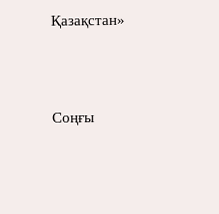Қазақстан»




Соңғы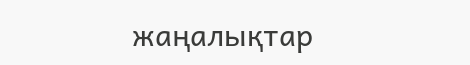жаңалықтар